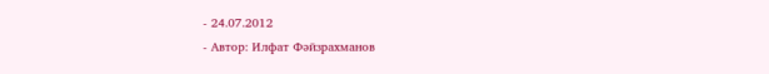- 24.07.2012
- Автор: Илфат Фәйзрахманов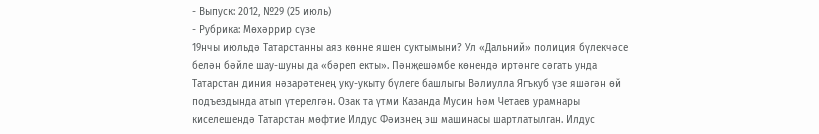- Выпуск: 2012, №29 (25 июль)
- Рубрика: Мөхәррир сүзе
19нчы июльдә Татарстанны аяз көнне яшен суктымыни? Ул «Дальний» полиция бүлекчәсе белән бәйле шау-шуны да «бәреп екты». Пәнҗешәмбе көнендә иртәнге сәгать унда Татарстан диния нәзарәтенең уку-укыту бүлеге башлыгы Вәлиулла Ягъкуб үзе яшәгән өй подъездында атып үтерелгән. Озак та үтми Казанда Мусин һәм Четаев урамнары киселешендә Татарстан мөфтие Илдус Фәизнең эш машинасы шартлатылган. Илдус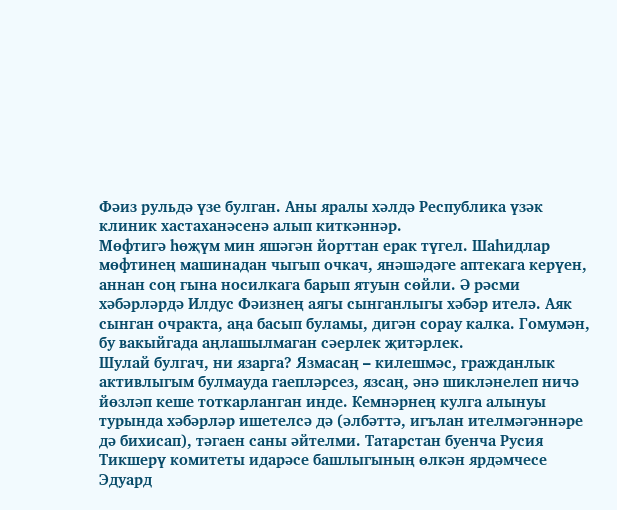Фәиз рульдә үзе булган. Аны яралы хәлдә Республика үзәк клиник хастаханәсенә алып киткәннәр.
Мөфтигә һөҗүм мин яшәгән йорттан ерак түгел. Шаһидлар мөфтинең машинадан чыгып очкач, янәшәдәге аптекага керүен, аннан соң гына носилкага барып ятуын сөйли. Ә рәсми хәбәрләрдә Илдус Фәизнең аягы сынганлыгы хәбәр ителә. Аяк сынган очракта, аңа басып буламы, дигән сорау калка. Гомумән, бу вакыйгада аңлашылмаган сәерлек җитәрлек.
Шулай булгач, ни язарга? Язмасаң – килешмәс, гражданлык активлыгым булмауда гаепләрсез, язсаң, әнә шикләнелеп ничә йөзләп кеше тоткарланган инде. Кемнәрнең кулга алынуы турында хәбәрләр ишетелсә дә (әлбәттә, игълан ителмәгәннәре дә бихисап), тәгаен саны әйтелми. Татарстан буенча Русия Тикшерү комитеты идарәсе башлыгының өлкән ярдәмчесе Эдуард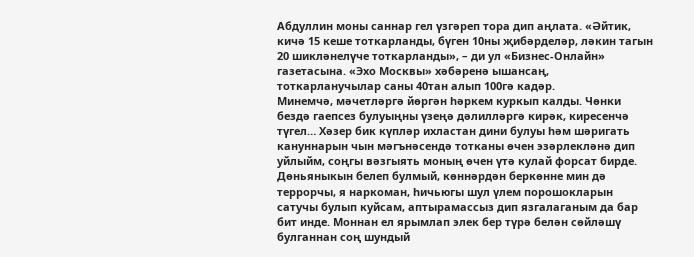Абдуллин моны саннар гел үзгәреп тора дип аңлата. «Әйтик, кичә 15 кеше тоткарланды, бүген 10ны җибәрделәр, ләкин тагын 20 шикләнелүче тоткарланды», – ди ул «Бизнес-Онлайн» газетасына. «Эхо Москвы» хәбәренә ышансаң, тоткарланучылар саны 40тан алып 100гә кадәр.
Минемчә, мәчетләргә йөргән һәркем куркып калды. Чөнки бездә гаепсез булуыңны үзеңә дәлилләргә кирәк, киресенчә түгел… Хәзер бик күпләр ихластан дини булуы һәм шәригать кануннарын чын мәгънәсендә тотканы өчен эзәрлекләнә дип уйлыйм, соңгы вәзгыять моның өчен үтә кулай форсат бирде.
Дөньяныкын белеп булмый, көннәрдән беркөнне мин дә террорчы, я наркоман, һичьюгы шул үлем порошокларын сатучы булып куйсам, аптырамассыз дип язгалаганым да бар бит инде. Моннан ел ярымлап элек бер түрә белән сөйләшү булганнан соң шундый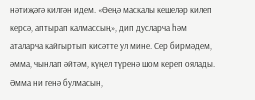нәтиҗәгә килгән идем. «Өеңә маскалы кешеләр килеп керсә, аптырап калмассың», дип дусларча һәм аталарча кайгыртып кисәтте ул мине. Сер бирмәдем, әмма, чынлап әйтәм, күңел түренә шом кереп оялады.
Әмма ни генә булмасын,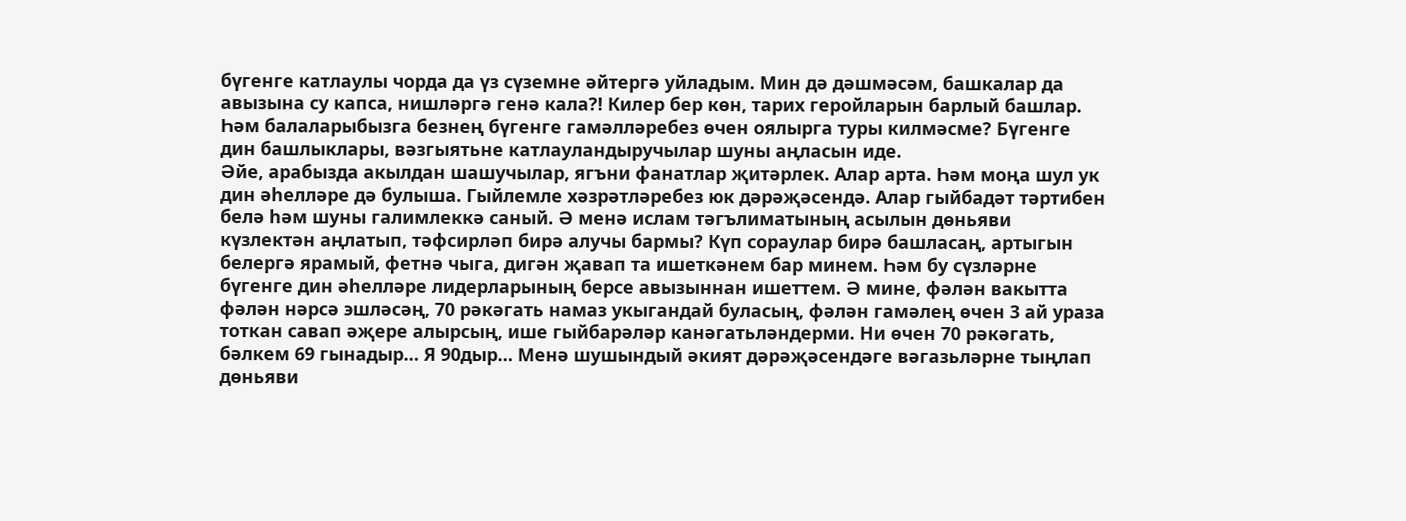бүгенге катлаулы чорда да үз сүземне әйтергә уйладым. Мин дә дәшмәсәм, башкалар да авызына су капса, нишләргә генә кала?! Килер бер көн, тарих геройларын барлый башлар. Һәм балаларыбызга безнең бүгенге гамәлләребез өчен оялырга туры килмәсме? Бүгенге дин башлыклары, вәзгыятьне катлауландыручылар шуны аңласын иде.
Әйе, арабызда акылдан шашучылар, ягъни фанатлар җитәрлек. Алар арта. Һәм моңа шул ук дин әһелләре дә булыша. Гыйлемле хәзрәтләребез юк дәрәҗәсендә. Алар гыйбадәт тәртибен белә һәм шуны галимлеккә саный. Ә менә ислам тәгълиматының асылын дөньяви күзлектән аңлатып, тәфсирләп бирә алучы бармы? Күп сораулар бирә башласаң, артыгын белергә ярамый, фетнә чыга, дигән җавап та ишеткәнем бар минем. Һәм бу сүзләрне бүгенге дин әһелләре лидерларының берсе авызыннан ишеттем. Ә мине, фәлән вакытта фәлән нәрсә эшләсәң, 70 рәкәгать намаз укыгандай буласың, фәлән гамәлең өчен 3 ай ураза тоткан савап әҗере алырсың, ише гыйбарәләр канәгатьләндерми. Ни өчен 70 рәкәгать, бәлкем 69 гынадыр… Я 90дыр… Менә шушындый әкият дәрәҗәсендәге вәгазьләрне тыңлап дөньяви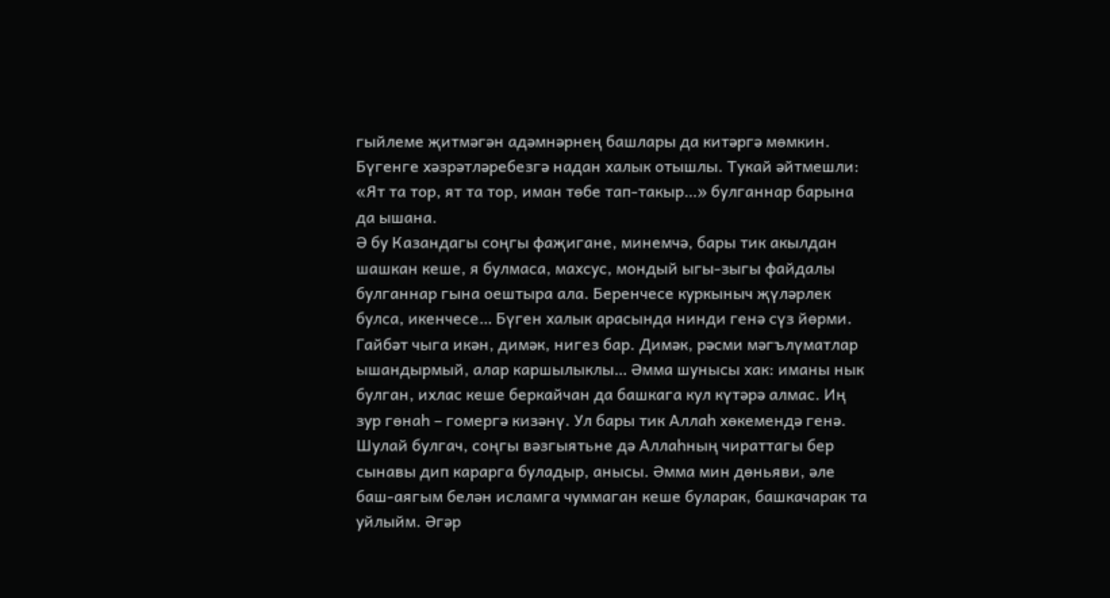гыйлеме җитмәгән адәмнәрнең башлары да китәргә мөмкин. Бүгенге хәзрәтләребезгә надан халык отышлы. Тукай әйтмешли: «Ят та тор, ят та тор, иман төбе тап-такыр…» булганнар барына да ышана.
Ә бу Казандагы соңгы фаҗигане, минемчә, бары тик акылдан шашкан кеше, я булмаса, махсус, мондый ыгы-зыгы файдалы булганнар гына оештыра ала. Беренчесе куркыныч җүләрлек булса, икенчесе… Бүген халык арасында нинди генә сүз йөрми. Гайбәт чыга икән, димәк, нигез бар. Димәк, рәсми мәгълүматлар ышандырмый, алар каршылыклы… Әмма шунысы хак: иманы нык булган, ихлас кеше беркайчан да башкага кул күтәрә алмас. Иң зур гөнаһ – гомергә кизәнү. Ул бары тик Аллаһ хөкемендә генә. Шулай булгач, соңгы вәзгыятьне дә Аллаһның чираттагы бер сынавы дип карарга буладыр, анысы. Әмма мин дөньяви, әле баш-аягым белән исламга чуммаган кеше буларак, башкачарак та уйлыйм. Әгәр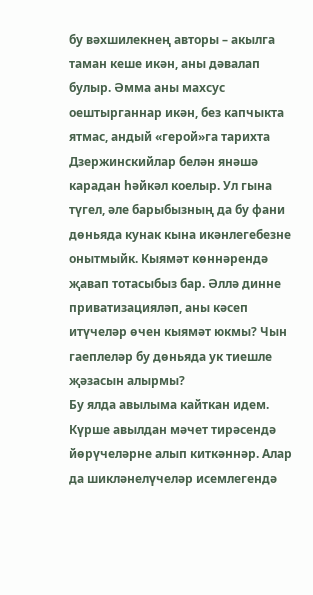бу вәхшилекнең авторы – акылга таман кеше икән, аны дәвалап булыр. Әмма аны махсус оештырганнар икән, без капчыкта ятмас, андый «герой»га тарихта Дзержинскийлар белән янәшә карадан һәйкәл коелыр. Ул гына түгел, әле барыбызның да бу фани дөньяда кунак кына икәнлегебезне онытмыйк. Кыямәт көннәрендә җавап тотасыбыз бар. Әллә динне приватизацияләп, аны кәсеп итүчеләр өчен кыямәт юкмы? Чын гаеплеләр бу дөньяда ук тиешле җәзасын алырмы?
Бу ялда авылыма кайткан идем. Күрше авылдан мәчет тирәсендә йөрүчеләрне алып киткәннәр. Алар да шикләнелүчеләр исемлегендә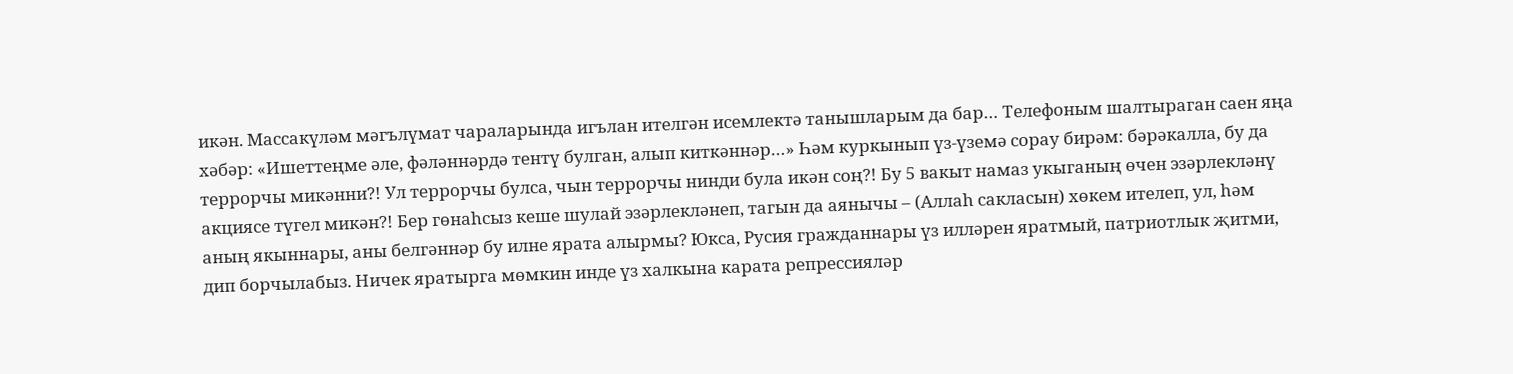икән. Массакүләм мәгълүмат чараларында игълан ителгән исемлектә танышларым да бар… Телефоным шалтыраган саен яңа хәбәр: «Ишеттеңме әле, фәләннәрдә тентү булган, алып киткәннәр…» Һәм куркынып үз-үземә сорау бирәм: бәрәкалла, бу да террорчы микәнни?! Ул террорчы булса, чын террорчы нинди була икән соң?! Бу 5 вакыт намаз укыганың өчен эзәрлекләнү акциясе түгел микән?! Бер гөнаһсыз кеше шулай эзәрлекләнеп, тагын да аянычы – (Аллаһ сакласын) хөкем ителеп, ул, һәм аның якыннары, аны белгәннәр бу илне ярата алырмы? Юкса, Русия гражданнары үз илләрен яратмый, патриотлык җитми, дип борчылабыз. Ничек яратырга мөмкин инде үз халкына карата репрессияләр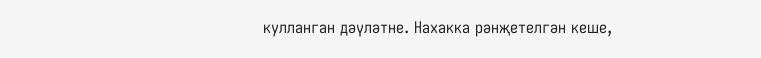кулланган дәүләтне. Нахакка рәнҗетелгән кеше,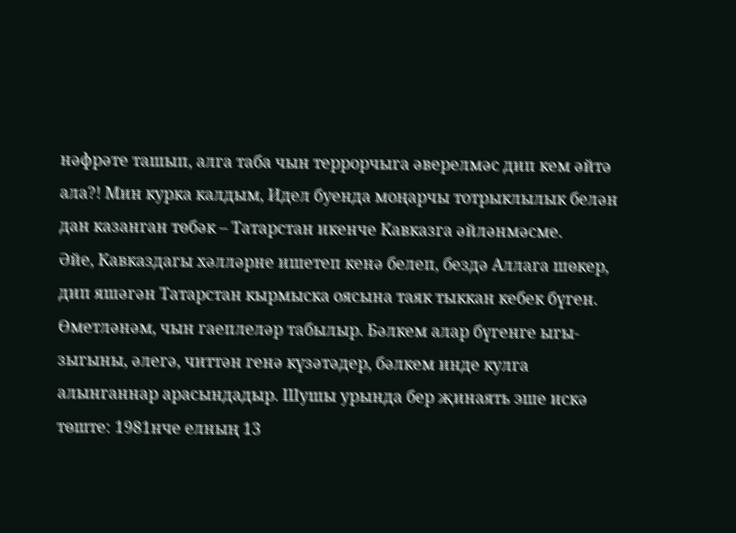нәфрәте ташып, алга таба чын террорчыга әверелмәс дип кем әйтә ала?! Мин курка калдым, Идел буенда моңарчы тотрыклылык белән дан казанган төбәк – Татарстан икенче Кавказга әйләнмәсме.
Әйе, Кавказдагы хәлләрне ишетеп кенә белеп, бездә Аллага шөкер, дип яшәгән Татарстан кырмыска оясына таяк тыккан кебек бүген. Өметләнәм, чын гаеплеләр табылыр. Бәлкем алар бүгенге ыгы-зыгыны, әлегә, читтән генә күзәтәдер, бәлкем инде кулга алынганнар арасындадыр. Шушы урында бер җинаять эше искә төште: 1981нче елның 13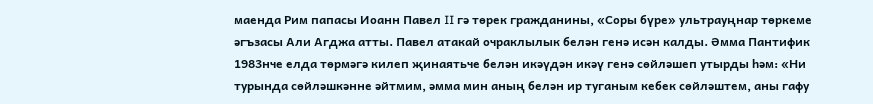маенда Рим папасы Иоанн Павел II гә төрек гражданины, «Соры бүре» ультрауңнар төркеме әгъзасы Али Агджа атты. Павел атакай очраклылык белән генә исән калды. Әмма Пантифик 1983нче елда төрмәгә килеп җинаятьче белән икәүдән икәү генә сөйләшеп утырды һәм: «Ни турында сөйләшкәнне әйтмим, әмма мин аның белән ир туганым кебек сөйләштем, аны гафу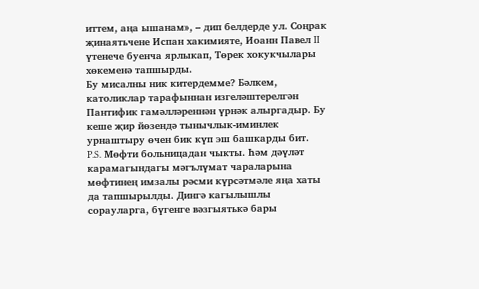иттем, аңа ышанам», – дип белдерде ул. Соңрак җинаятьчене Испан хакимияте, Иоанн Павел II үтенече буенча ярлыкап, Төрек хокукчылары хөкеменә тапшырды.
Бу мисалны ник китердемме? Бәлкем, католиклар тарафыннан изгеләштерелгән Пантифик гамәлләреннән үрнәк алыргадыр. Бу кеше җир йөзендә тынычлык-иминлек урнаштыру өчен бик күп эш башкарды бит.
P.S. Мөфти больницадан чыкты. Һәм дәүләт карамагындагы мәгълүмат чараларына мөфтинең имзалы рәсми күрсәтмәле яңа хаты да тапшырылды. Дингә кагылышлы сорауларга, бүгенге вәзгыятькә бары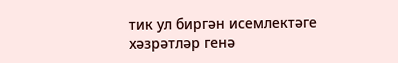тик ул биргән исемлектәге хәзрәтләр генә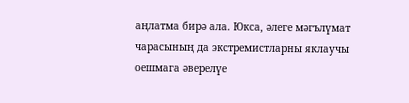аңлатма бирә ала. Юкса, әлеге мәгълүмат чарасының да экстремистларны яклаучы оешмага әверелүе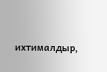ихтималдыр,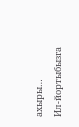ахыры…
Ил-йортыбызга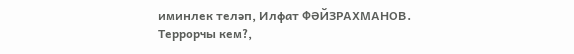иминлек теләп, Илфат ФӘЙЗРАХМАНОВ.
Террорчы кем?,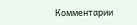Комментарии